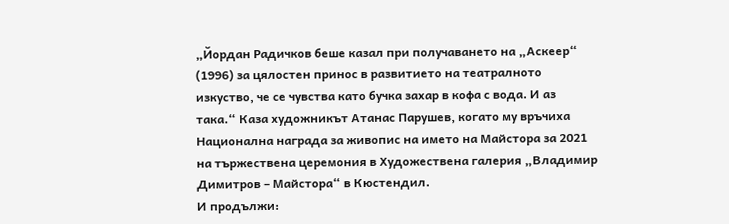„Йордан Радичков беше казал при получаването на „Аскеер“ (1996) за цялостен принос в развитието на театралното изкуство, че се чувства като бучка захар в кофа с вода. И аз така.“ Каза художникът Атанас Парушев, когато му връчиха Национална награда за живопис на името на Майстора за 2021 на тържествена церемония в Художествена галерия „Владимир Димитров – Майстора“ в Кюстендил.
И продължи: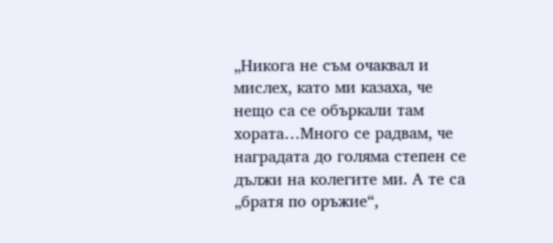„Никога не съм очаквал и мислех, като ми казаха, че нещо са се объркали там хората…Много се радвам, че наградата до голяма степен се дължи на колегите ми. А те са „братя по оръжие“,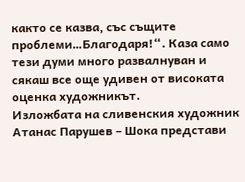както се казва, със същите проблеми…Благодаря!“. Каза само тези думи много развалнуван и сякаш все още удивен от високата оценка художникът.
Изложбата на сливенския художник Атанас Парушев – Шока представи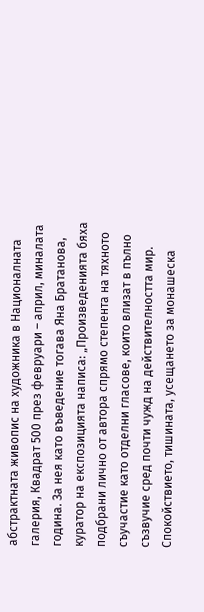абстрактната живопис на художника в Националната галерия, Квадрат 500 през февруари – април, миналата година. За нея като въведение тогава Яна Братанова, куратор на експозицията написа: „Произведенията бяха подбрани лично от автора спрямо степента на тяхното съучастие като отделни гласове, които влизат в пълно съзвучие сред почти чужд на действителността мир. Спокойствието, тишината, усещането за монашеска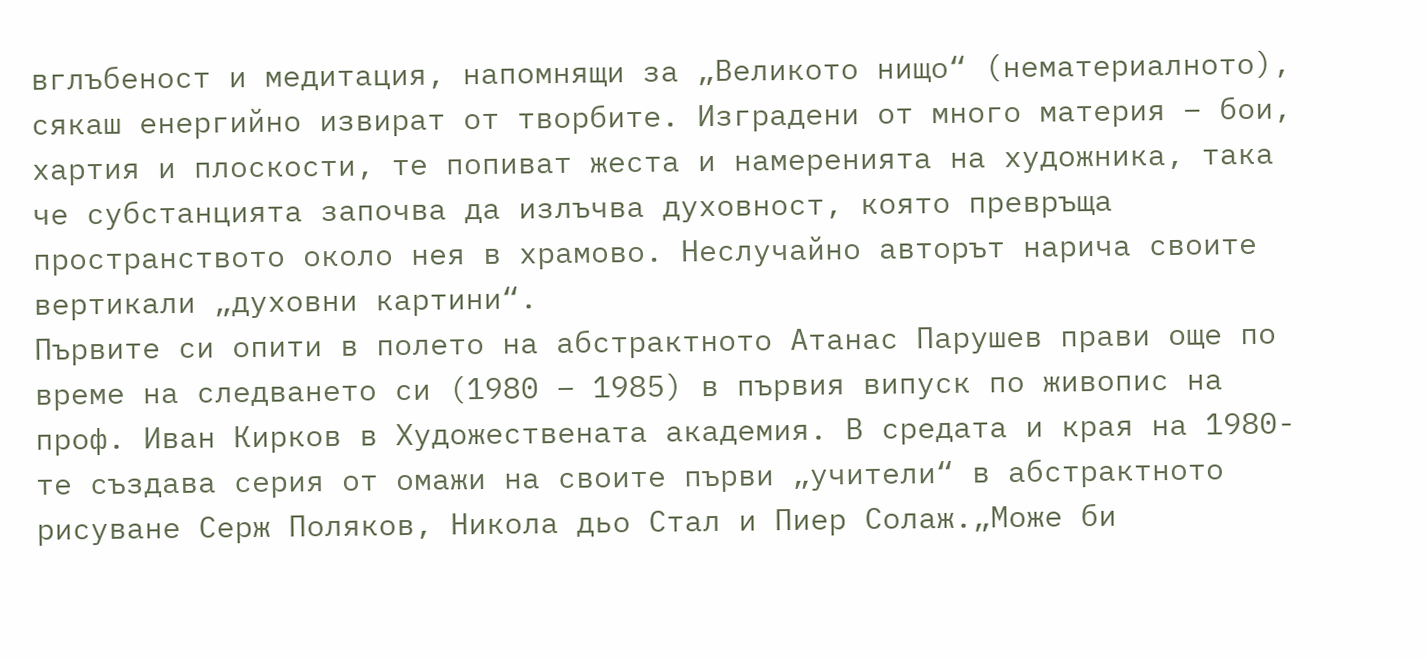вглъбеност и медитация, напомнящи за „Великото нищо“ (нематериалното), сякаш енергийно извират от творбите. Изградени от много материя – бои, хартия и плоскости, те попиват жеста и намеренията на художника, така че субстанцията започва да излъчва духовност, която превръща пространството около нея в храмово. Неслучайно авторът нарича своите вертикали „духовни картини“.
Първите си опити в полето на абстрактното Атанас Парушев прави още по време на следването си (1980 – 1985) в първия випуск по живопис на проф. Иван Кирков в Художествената академия. В средата и края на 1980-те създава серия от омажи на своите първи „учители“ в абстрактното рисуване Серж Поляков, Никола дьо Стал и Пиер Солаж.„Може би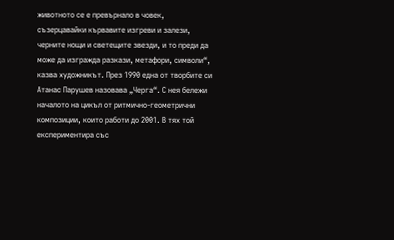животното се е превърнало в човек, съзерцавайки кървавите изгреви и залези, черните нощи и светещите звезди, и то преди да може да изгражда разкази, метафори, символи“, казва художникът. През 1990 една от творбите си Атанас Парушев назовава „Черга“. С нея бележи началото на цикъл от ритмично-геометрични композиции, които работи до 2001. В тях той експериментира със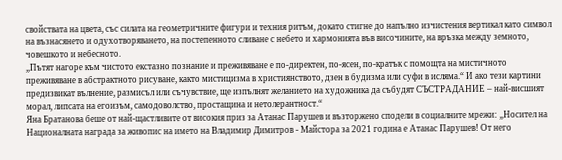свойствата на цвета, със силата на геометричните фигури и техния ритъм, докато стигне до напълно изчистения вертикал като символ на възнасянето и одухотворяването, на постепенното сливане с небето и хармонията във височините, на връзка между земното, човешкото и небесното.
„Пътят нагоре към чистото екстазно познание и преживяване е по-директен, по-ясен, по-кратък с помощта на мистичното преживяване в абстрактното рисуване, както мистицизма в християнството, дзен в будизма или суфи в исляма.“ И ако тези картини предизвикат вълнение, размисъл или съчувствие, ще изпълнят желанието на художника да събудят СЪСТРАДАНИЕ – най-висшият морал, липсата на егоизъм, самодоволство, простащина и нетолерантност.“
Яна Братанова беше от най-щастливите от високия приз за Атанас Парушев и възторжено сподели в социалните мрежи: „Носител на Националната награда за живопис на името на Владимир Димитров - Майстора за 2021 година е Атанас Парушев! От него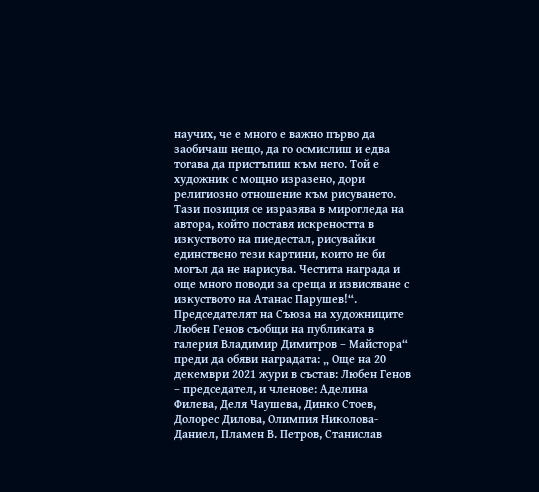научих, че е много е важно първо да заобичаш нещо, да го осмислиш и едва тогава да пристъпиш към него. Той е художник с мощно изразено, дори религиозно отношение към рисуването. Тази позиция се изразява в мирогледа на автора, който поставя искреността в изкуството на пиедестал, рисувайки единствено тези картини, които не би могъл да не нарисува. Честита награда и още много поводи за среща и извисяване с изкуството на Атанас Парушев!“.
Председателят на Съюза на художниците Любен Генов съобщи на публиката в галерия Владимир Димитров – Майстора“ преди да обяви наградата: „ Още на 20 декември 2021 жури в състав: Любен Генов – председател, и членове: Аделина Филева, Деля Чаушева, Динко Стоев, Долорес Дилова, Олимпия Николова-Даниел, Пламен В. Петров, Станислав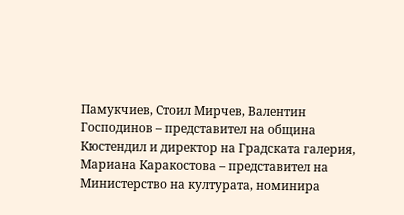Памукчиев, Стоил Мирчев, Валентин Господинов – представител на община Кюстендил и директор на Градската галерия, Мариана Каракостова – представител на Министерство на културата, номинира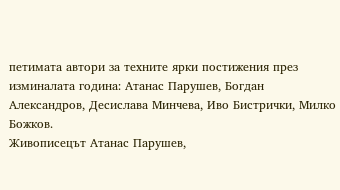петимата автори за техните ярки постижения през изминалата година: Атанас Парушев, Богдан Александров, Десислава Минчева, Иво Бистрички, Милко Божков.
Живописецът Атанас Парушев,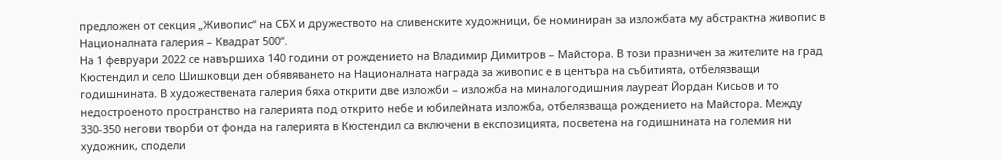предложен от секция „Живопис“ на СБХ и дружеството на сливенските художници, бе номиниран за изложбата му абстрактна живопис в Националната галерия – Квадрат 500“.
На 1 февруари 2022 се навършиха 140 години от рождението на Владимир Димитров – Майстора. В този празничен за жителите на град Кюстендил и село Шишковци ден обявяването на Националната награда за живопис е в центъра на събитията, отбелязващи годишнината. В художествената галерия бяха открити две изложби – изложба на миналогодишния лауреат Йордан Кисьов и то недостроеното пространство на галерията под открито небе и юбилейната изложба, отбелязваща рождението на Майстора. Между 330-350 негови творби от фонда на галерията в Кюстендил са включени в експозицията, посветена на годишнината на големия ни художник, сподели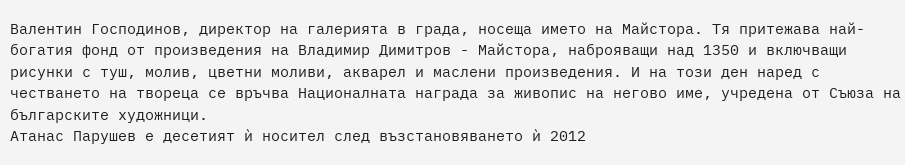Валентин Господинов, директор на галерията в града, носеща името на Майстора. Тя притежава най-богатия фонд от произведения на Владимир Димитров - Майстора, наброяващи над 1350 и включващи рисунки с туш, молив, цветни моливи, акварел и маслени произведения. И на този ден наред с честването на твореца се връчва Националната награда за живопис на негово име, учредена от Съюза на българските художници.
Атанас Парушев е десетият ѝ носител след възстановяването ѝ 2012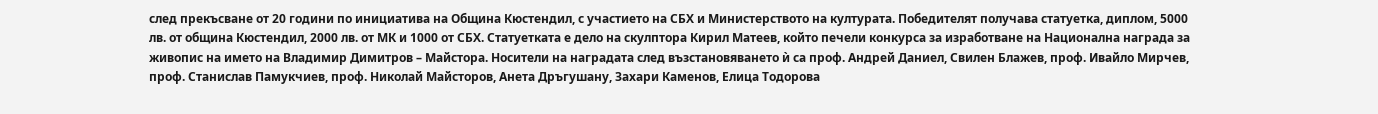след прекъсване от 20 години по инициатива на Община Кюстендил, с участието на СБХ и Министерството на културата. Победителят получава статуетка, диплом, 5000 лв. от община Кюстендил, 2000 лв. от МК и 1000 от СБХ. Статуетката е дело на скулптора Кирил Матеев, който печели конкурса за изработване на Национална награда за живопис на името на Владимир Димитров – Майстора. Носители на наградата след възстановяването ѝ са проф. Андрей Даниел, Свилен Блажев, проф. Ивайло Мирчев, проф. Станислав Памукчиев, проф. Николай Майсторов, Анета Дръгушану, Захари Каменов, Елица Тодорова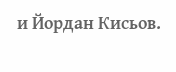и Йордан Кисьов.